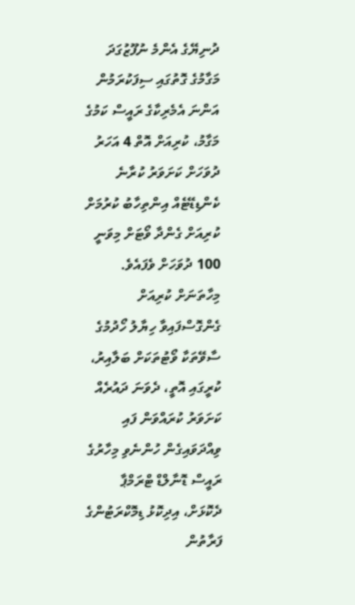ދުނިޔޭގެ އެންމެ ނުފޫޒުގަދަ މަގާމުގެ ގޮތުގައި ސިފަކުރަމުން އަންނަ އެމެރިކާގެ ރައީސް ކަމުގެ މަގާމު، ކުރިއަށް އޮތް 4 އަހަރު ދުވަހަށް ކަށަވަރު ކުރާނެ ކެންޑިޑޭޓެއް އިންތިހާބު ކުރުމަށް ކުރިއަށް ގެންދާ ވޯޓަށް މިވަނީ 100 ދުވަހަށް ވެފައެވެ. މިހާތަނަށް ކުރިއަށް ގެންގޮސްފައިވާ ހިޔާލު ހޯދުމުގެ ސާވޭތަކާ ވޯޓުތަކަށް ބަލާއިރު، ކުރީގައި އޮތީ، ދެވަނަ ދައުރެއް ކަށަވަރު ކުރައްވަން ފައި ވިއްދަވައިގެން ހުންނެވި މިހާރުގެ ރައީސް ޑޮނާލްޑް ޓްރަމްޕާ ދެކޮޅަށް، އިދިކޮޅު ޑިމޮކްރަޓުންގެ ފަރާތުން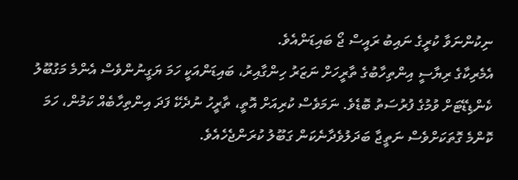ނިކުންނަވާ ކުރީގެ ނައިބު ރައީސް ޖޯ ބައިޑަންއެވެ.
އެމެރިކާގެ ރިޔާސީ އިންތިހާބުގެ ތާރީހަށް ނަޒަރު ހިންގާއިރު، ބައިޑަންއަކީ ހަމަ ޔަގީނުންވެސް އެންމެ މަގުބޫލު ކެންޑިޑޭޓަށް ވުމުގެ ފުރުސަތު ބޮޑެވެ. ނަމަވެސް ކުރިއަށް އޮތީ، ތާރީހު ނުދެކޭ ފަދަ އިންތިހާބެއް ކަމުން، ހަމަ ކޮންމެ ގޮތަކަށްވެސް ނަތީޖާ ބަދަލުވެދާނެކަން ގަބޫލު ކުރަންޖެހެއެވެ.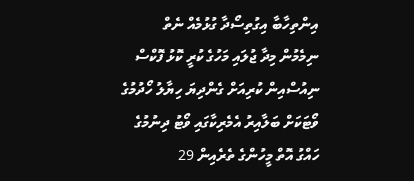އިންތިހާބާ އިގުތިސޯދާ ގުޅުމެއް ނެތް
ނިމެމުން މިދާ ޖުލައި މަހުގެ ކުރީ ކޮޅު ފޮކްސް ނިއުސްއިން ކުރިއަށް ގެންދިޔަ ހިޔާލު ހޯދުމުގެ ވޯޓަކަށް ބަލާއިރު އެމެރިކާގައި ވޯޓު ދިނުމުގެ ހައްގު އޮތް މީހުންގެ ތެރެއިން 29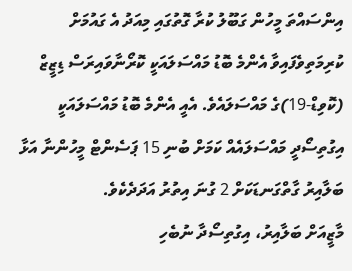އިންސައްތަ މީހުން ގަބޫލު ކުރާ ގޮތުގައި މިއަދު އެ ގައުމަށް ކުރިމަތިވެފައިވާ އެންމެ ބޮޑު މައްސަލައަކީ ކޮރޯނާވައިރަސް ޑިޒީޒް (ކޮވިޑް-19)ގެ މައްސަލައެވެ. އެއީ އެންމެ ބޮޑު މައްސަލައަކީ އިގުތިސޯދީ މައްސަލައެއް ކަމަށް ބުނި 15 ޕަސެންޓް މީހުންނާ އަޅާ ބަލާއިރު ގާތްގަނޑަކަށް 2 ގުނަ އިތުރު އަދަދެކެވެ.
މާޒީއަށް ބަލާއިރު، އިގުތިސޯދާ ނުބެހި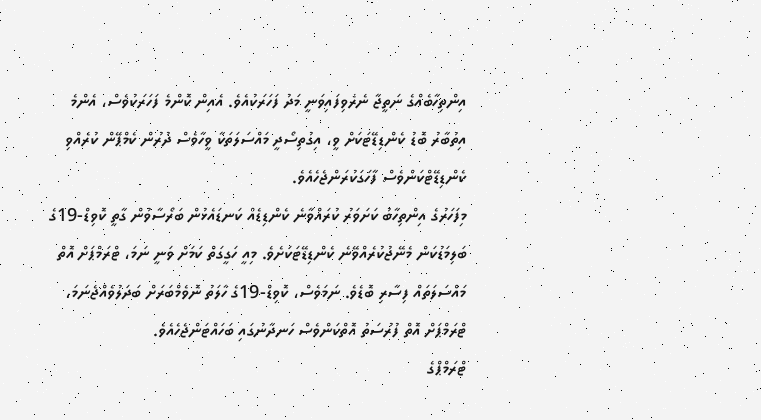އިންތިހާބެއްގެ ނަތީޖާ ނެރެވިފައިވަނީ މަދު ފަހަރަކުއެވެ. އެއިން ކޮންމެ ފަހަރަކުވެސް، އެންމެ އިތުބާރު ބޮޑު ކެންޑިޑޭޓަކަށް ވީ، އިގުތިސޯދީ މައްސަލަތަކާ ވީހާވެސް ދުރުން ކެމްޕޭން ކުރެއްވި ކެންޑިޑޭޓްކަންވެސް ފާހަގަކުރަންޖެހެއެވެ.
މިފަހަރުގެ އިންތިހާބު ކަށަވަރު ކުރައްވާނެ ކެންޑިޑެއް ކަނޑައެޅުން ބަރޯސާވުން ގާތީ ކޮވިޑް-19ގެ ބަލިމަޑުކަން މެނޭޖުކުރެއްވޭނެ ކެންޑިޑޭޓަކަށެވެ. މިއީ ހަގީގަތް ކަމަށް ވަނީ ނަމަ، ޓްރަމްޕަށް އޮތް މައްސަލަތައް ފިސާރި ބޮޑެވެ. ނަމަވެސް، ކޮވިޑް-19ގެ ހާލަތު ނޮވެމްބަރަށް ބަދަލުވެއްޖެނަމަ، ޓްރަމްޕަށް އޮތް ފުރުސަތު އޮތްކަންވެސް ހަނދާނުގައި ބަހައްޓަންޖެހެއެވެ.
ޓްރަމްޕްގެ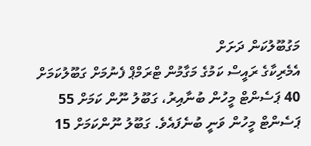މަގުބޫލުކަން ދަށަށް
އެމެރިކާގެ ރައީސް ކަމުގެ މަގާމުން ޓްރަމްޕް ފެނުމަށް ގަބޫލުކަމަށް 40 ޕަސެންޓް މީހުން ބުނާއިރު، ގަބޫލު ނޫން ކަމަށް 55 ޕަސެންޓް މީހުން ވަނީ ބުނެފައެވެ. ގަބޫލު ނޫންކަމަށް 15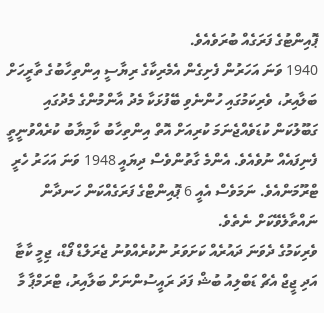ޕޮއިންޓުގެ ފަރަގެއް ބުރަވެއެވެ.
1940 ވަނަ އަހަރުން ފެށިގެން އެމެރިކާގެ ރިޔާސީ އިންތިހާބުގެ ތާރީހަށް ބަލާއިރު، ވެރިކަމުގައި ހުންނެވި ބޭފުޅަކާ މެދު އާންމުންގެ މެދުގައި ގަބޫލުކަން ކުޑަވެއްޖެނަމަ ކުރިއަށް އޮތް އިންތިހާބު ކާމިޔާބު ކުރެއްވުނީތީ ފެނިފައެއް ނުވެއެވެ. އެންމެ ގާތުންވެސް ދިޔައީ 1948 ވަނަ އަހަރު ހެރީ ޓްރޫމަންއެވެ. ނަމަވެސް އެއީ 6 ޕޮއިންޓްގެ ފަރަގެއްކަން ހަނދާން ނައްތާލެވޭކަށް ނެތެވެ.
ވެރިކަމުގެ ދެވަނަ ދައުރެއް ކަށަވަރު ނުކުރެއްވުނު ޖެރަލްޑް ފޯޑް، ޖިމީ ކާޓާ އަދި ޖީޖް އެޗް ޑަބްލިއު ބުޝް ފަދަ ރައީސުންނަށް ބަލާއިރު، ޓްރަމްޕާ މާ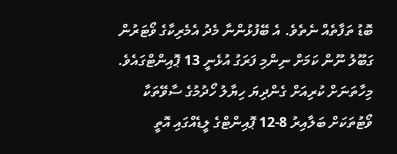ބޮޑު ތަފާތެއް ނެތެވެ. އެ ބޭފުޅުންނާ މެދު އެމެރިކާގެ ވޯޓަރުން ގަބޫލު ނޫން ކަމަށް ނިންމި ފަރަގު އުޅެނީ 13 ޕޮއިންޓްގައެވެ.
މިހާތަނަށް ކުރިއަށް ގެންދިޔަ ހިޔާލު ހޯދުމުގެ ސާވޭތަކާ ވޯޓުތަކަށް ބަލާއިރު 8-12 ޕޮއިންޓްގެ ލީޑެއްގައި އޮތީ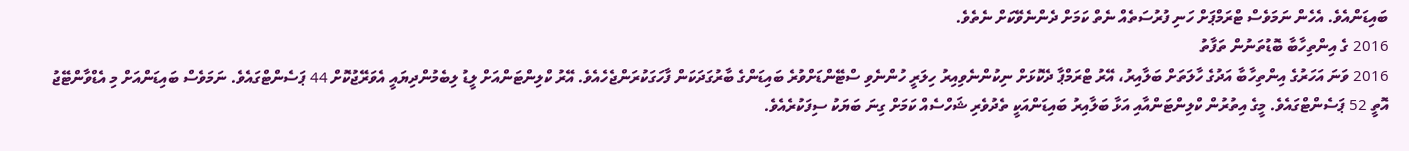ބައިޑަންއެވެ. އެހެން ނަމަވެސް ޓްރަމްޕަށް ހަނި ފުރުސަތެއް ނެތް ކަމަށް ދެންނެވޭކަށް ނެތެވެ.
2016 ގެ އިންތިހާބާ ބޮޑުތަނުން ތަފާތު
2016 ވަނަ އަހަރުގެ އިންތިހާބާ އަދުގެ ހާލަތަށް ބަލާއިރު، އޭރު ޓްރަމްޕާ ދެކޮޅަށް ނިކުންނެވިއިރު ހިލަރީ ހުންނެވި ސްޓޭންޑަށްވުރެ ބައިޑަންގެ ބާރުގަދަކަން ފާހަގަކުރަންޖެހެއެވެ. އޭރު ކްލިންޓަންއަށް ލީޑު ލިބެމުންދިޔައީ އެވަރޭޖުކޮށް 44 ޕަސެންޓްގައެވެ. ނަމަވެސް ބައިޑަންއަށް މި އެޑްވާންޓޭޖު އޮތީ 52 ޕަސެންޓްގައެވެ. މީގެ އިތުރުން ކްލިންޓަންއާއި އަޅާ ބަލާއިރު ބައިޑަންއަކީ ތެދުވެރި ޝަހްސެއް ކަމަށް ގިނަ ބަޔަކު ސިފަކުރެއެވެ.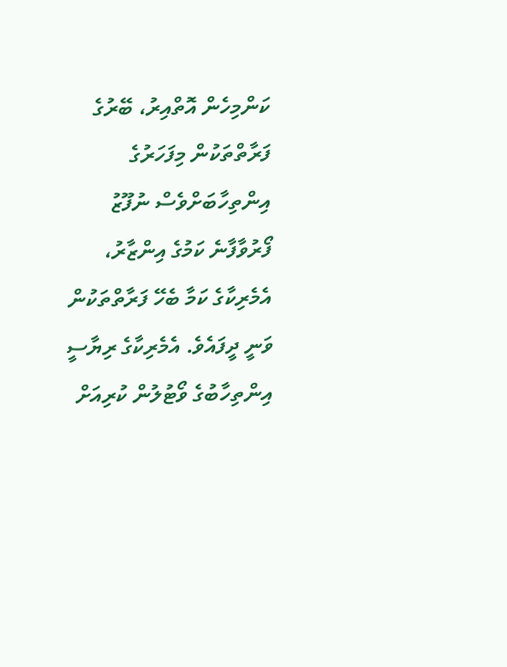ކަންމިހެން އޮތްއިރު، ބޭރުގެ ފަރާތްތަކުން މިފަހަރުގެ އިންތިހާބަށްވެސް ނުފޫޒު ފޯރުވާފާނެ ކަމުގެ އިންޒާރު، އެމެރިކާގެ ކަމާ ބެހޭ ފަރާތްތަކުން ވަނީ ދީފައެވެ. އެމެރިކާގެ ރިޔާސީ އިންތިހާބުގެ ވޯޓުލުން ކުރިއަށް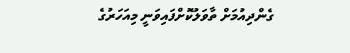ގެންދިއުމަށް ތާވަލުކޮށްފައިވަނީ މިއަހަރުގެ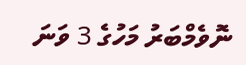ނޮވެމްބަރު މަހުގެ 3 ވަނަ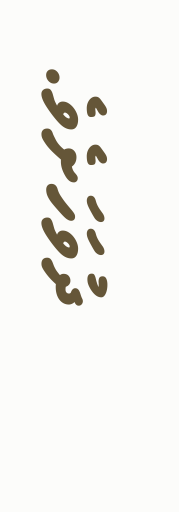ދުވަހަށެވެ.